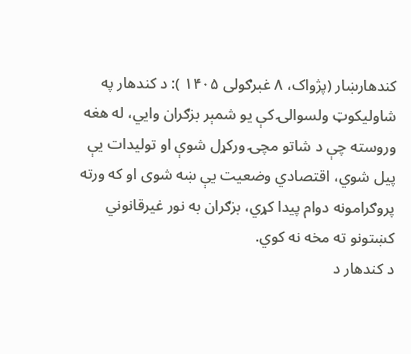کندهارښار (پژواک، ۸ غبرګولی ۱۴۰۵ ): د کندهار په شاوليکوټ ولسوالۍ کې یو شمېر بزګران وایي، له هغه وروسته چې د شاتو مچۍ ورکړل شوې او تولیدات یې پیل شوي، اقتصادي وضعیت یې ښه شوی او که ورته پروګرامونه دوام پیدا کړي، بزګران به نور غیرقانوني کښتونو ته مخه نه کوي.
د کندهار د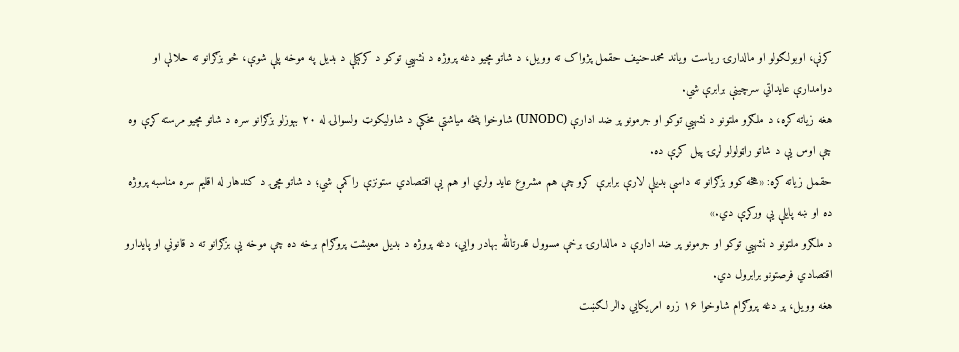کرنې، اوبولګولو او مالدارۍ ریاست ویاند محمدحنیف حقمل پژواک ته وویل، د شاتو مچیو دغه پروژه د نشهيي توکو د کرکېلې د بدیل په موخه پلې شوې، څو بزګرانو ته حلالې او دوامدارې عایداتي سرچینې برابرې شي.
هغه زیاته کړه، د ملګرو ملتونو د نشهيي توکو او جرمونو پر ضد ادارې (UNODC) شاوخوا پنځه میاشتې مخکې د شاوليکوټ ولسوالۍ له ۲۰ بېوزلو بزګرانو سره د شاتو مچیو مرسته کړې وه چې اوس یې د شاتو راټولولو لړۍ پیل کړې ده.
حقمل زیاته کړه: «هڅه کوو بزګرانو ته داسې بدیلې لارې برابرې کړو چې هم مشروع عاید ولري او هم یې اقتصادي ستونزې راکمې شي؛ د شاتو مچۍ د کندهار له اقلیم سره مناسبه پروژه ده او ښه پایلې یې ورکړې دي.»
د ملګرو ملتونو د نشهيي توکو او جرمونو پر ضد ادارې د مالدارۍ برخې مسوول قدرتالله بهادر وایي، دغه پروژه د بدیل معیشت پروګرام برخه ده چې موخه یې بزګرانو ته د قانوني او پایدارو اقتصادي فرصتونو برابرول دي.
هغه وویل، پر دغه پروګرام شاوخوا ۱۶ زره امریکایي ډالر لګښت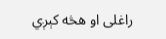راغلی او هڅه کېږي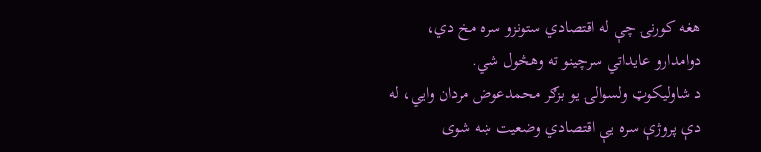هغه کورنۍ چې له اقتصادي ستونزو سره مخ دي، دوامدارو عایداتي سرچینو ته وهڅول شي.
د شاوليکوټ ولسوالۍ یو بزګر محمدعوض مردان وایي، له دې پروژې سره یې اقتصادي وضعیت ښه شوی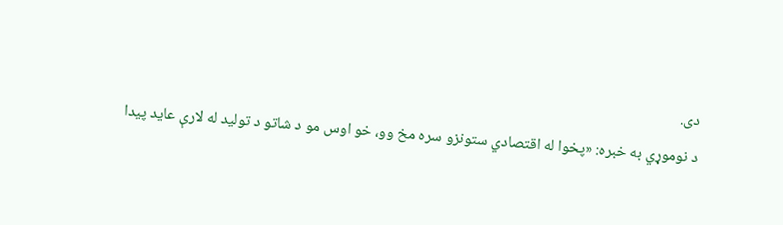دی.
د نوموړي به خبره: «پخوا له اقتصادي ستونزو سره مخ وو، خو اوس مو د شاتو د تولید له لارې عاید پیدا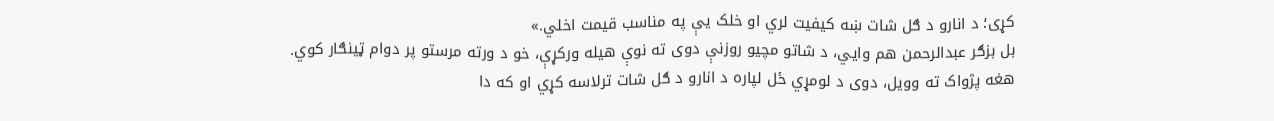کړی؛ د انارو د ګل شات ښه کیفیت لري او خلک یې په مناسب قیمت اخلي.»
بل بزګر عبدالرحمن هم وایي، د شاتو مچیو روزنې دوی ته نوې هیله ورکړې، خو د ورته مرستو پر دوام ټینګار کوي.
هغه پژواک ته وویل، دوی د لومړي ځل لپاره د انارو د ګل شات ترلاسه کړي او که دا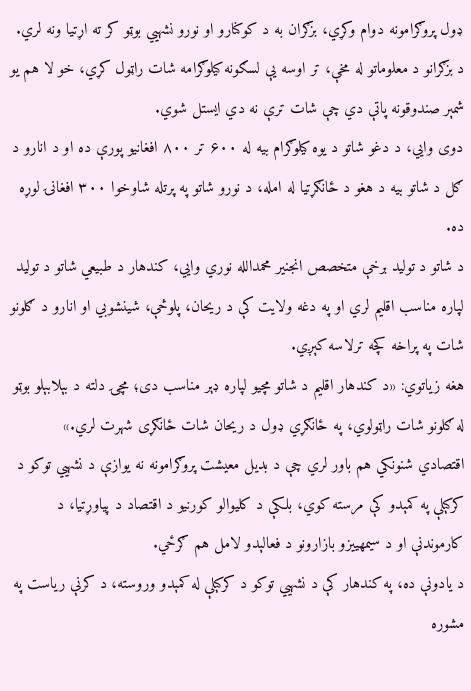ډول پروګرامونه دوام وکړي، بزګران به د کوکنارو او نورو نشهيي بوټو کر ته اړتیا ونه لري.
د بزګرانو د معلوماتو له مخې، تر اوسه یې لسګونه کیلوګرامه شات راټول کړي، خو لا هم یو شمېر صندوقونه پاتې دي چې شات ترې نه دي ایستل شوي.
دوی وایي، د دغو شاتو د یوه کیلوګرام بیه له ۶۰۰ تر ۸۰۰ افغانیو پورې ده او د انارو د ګل د شاتو بیه د هغو د ځانګړتیا له امله، د نورو شاتو په پرتله شاوخوا ۳۰۰ افغانۍ لوړه ده.
د شاتو د تولید برخې متخصص انجنیر محمدالله نوري وایي، کندهار د طبیعي شاتو د تولید لپاره مناسب اقلیم لري او په دغه ولایت کې د ریحان، پلوڅې، شینشوبي او انارو د ګلونو شات په پراخه کچه ترلاسه کېږي.
هغه زیاتوي: «د کندهار اقلیم د شاتو مچیو لپاره ډېر مناسب دی؛ مچۍ دلته د بېلابېلو بوټو له ګلونو شات راټولوي، په ځانګړي ډول د ریحان شات ځانګړی شهرت لري.»
اقتصادي شنونکي هم باور لري چې د بدیل معیشت پروګرامونه نه یوازې د نشهيي توکو د کرکېلې په کمېدو کې مرسته کوي، بلکې د کلیوالو کورنیو د اقتصاد د پیاوړتیا، د کارموندنې او د سیمهییزو بازارونو د فعالېدو لامل هم ګرځي.
د یادونې ده، په کندهار کې د نشهيي توکو د کرکېلې له کمېدو وروسته، د کرنې ریاست په مشوره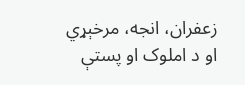زعفران، انجه، مرخېړي او د املوک او پستې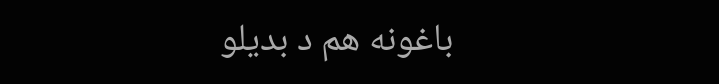باغونه هم د بدیلو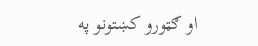او ګټورو کښتونو په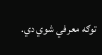توګه معرفي شوي دي.